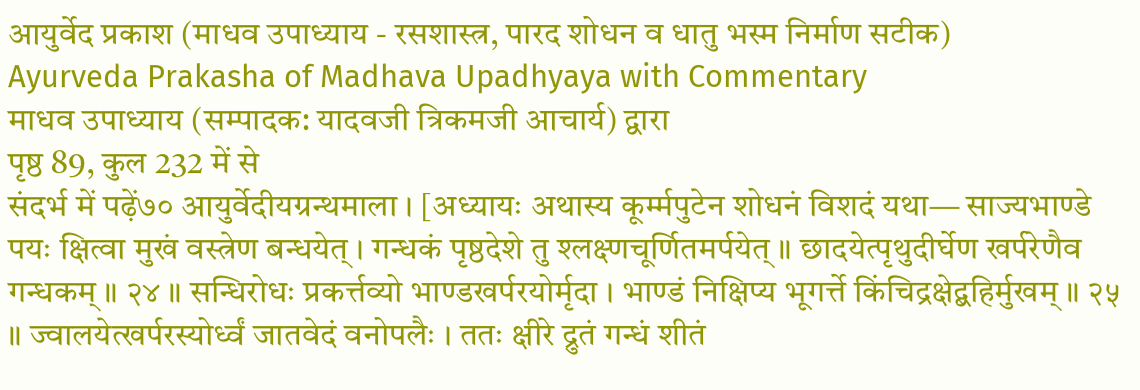आयुर्वेद प्रकाश (माधव उपाध्याय - रसशास्त्र, पारद शोधन व धातु भस्म निर्माण सटीक)
Ayurveda Prakasha of Madhava Upadhyaya with Commentary
माधव उपाध्याय (सम्पादक: यादवजी त्रिकमजी आचार्य) द्वारा
पृष्ठ 89, कुल 232 में से
संदर्भ में पढ़ें७० आयुर्वेदीयग्रन्थमाला । [अध्यायः अथास्य कूर्म्मपुटेन शोधनं विशदं यथा— साज्यभाण्डे पयः क्षित्वा मुखं वस्त्रेण बन्धयेत् । गन्धकं पृष्ठदेशे तु श्लक्ष्णचूर्णितमर्पयेत् ॥ छादयेत्पृथुदीर्घेण खर्परेणैव गन्धकम् ॥ २४ ॥ सन्धिरोधः प्रकर्त्तव्यो भाण्डखर्परयोर्मृदा । भाण्डं निक्षिप्य भूगर्त्ते किंचिद्रक्षेद्बहिर्मुखम् ॥ २५ ॥ ज्वालयेत्खर्परस्योर्ध्वं जातवेदं वनोपलैः । ततः क्षीरे द्रुतं गन्धं शीतं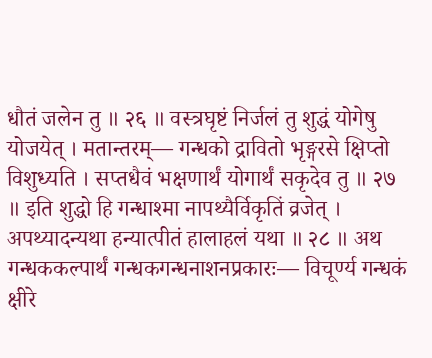धौतं जलेन तु ॥ २६ ॥ वस्त्रघृष्टं निर्जलं तु शुद्धं योगेषु योजयेत् । मतान्तरम्— गन्धको द्रावितो भृङ्गरसे क्षिप्तो विशुध्यति । सप्तधैवं भक्षणार्थं योगार्थं सकृदेव तु ॥ २७ ॥ इति शुद्धो हि गन्धाश्मा नापथ्यैर्विकृतिं व्रजेत् । अपथ्यादन्यथा हन्यात्पीतं हालाहलं यथा ॥ २८ ॥ अथ गन्धककल्पार्थं गन्धकगन्धनाशनप्रकारः— विचूर्ण्य गन्धकं क्षीरे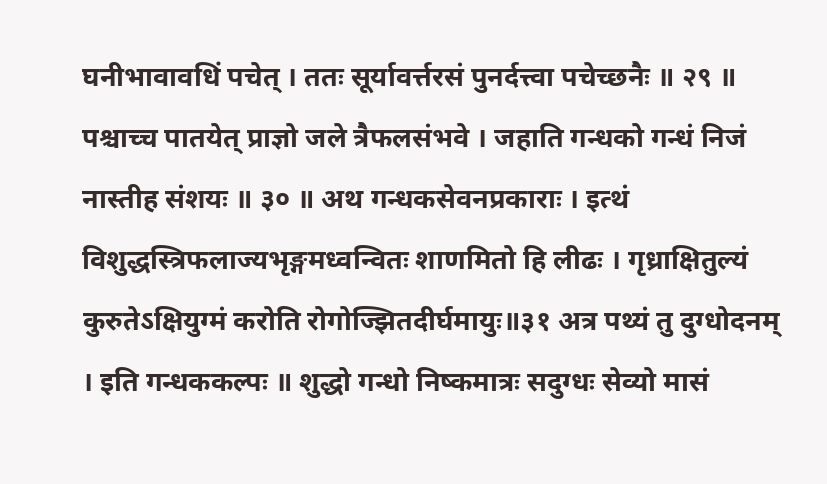घनीभावावधिं पचेत् । ततः सूर्यावर्त्तरसं पुनर्दत्त्वा पचेच्छनैः ॥ २९ ॥ पश्चाच्च पातयेत् प्राज्ञो जले त्रैफलसंभवे । जहाति गन्धको गन्धं निजं नास्तीह संशयः ॥ ३० ॥ अथ गन्धकसेवनप्रकाराः । इत्थं विशुद्धस्त्रिफलाज्यभृङ्गमध्वन्वितः शाणमितो हि लीढः । गृध्राक्षितुल्यं कुरुतेऽक्षियुग्मं करोति रोगोज्झितदीर्घमायुः॥३१ अत्र पथ्यं तु दुग्धोदनम् । इति गन्धककल्पः ॥ शुद्धो गन्धो निष्कमात्रः सदुग्धः सेव्यो मासं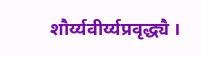शौर्य्यवीर्य्यप्रवृद्ध्यै ।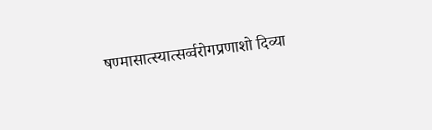षण्मासात्स्यात्सर्व्वरोगप्रणाशो दिव्या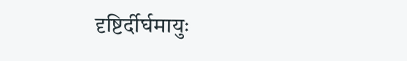दृष्टिर्दीर्घमायुः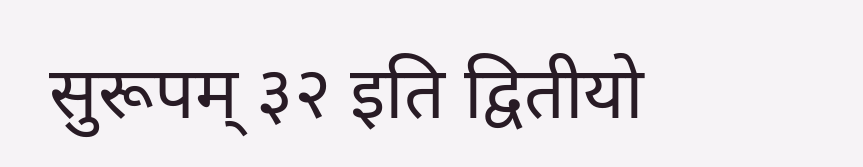सुरूपम् ३२ इति द्वितीयो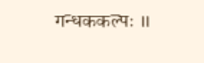गन्धककल्पः ॥